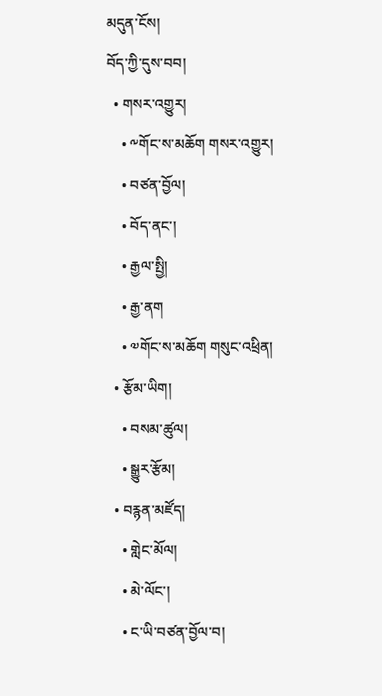མདུན་ངོས།
བོད་ཀྱི་དུས་བབ།
  • གསར་འགྱུར།
    • ༸གོང་ས་མཆོག གསར་འགྱུར།
    • བཙན་བྱོལ།
    • བོད་ནང་།
    • རྒྱལ་སྤྱི།
    • རྒྱ་ནག
    • ༧གོང་ས་མཆོག གསུང་འཕྲིན།
  • རྩོམ་ཡིག།
    • བསམ་ཚུལ།
    • སྒྱུར་རྩོམ།
  • བརྙན་མཛོད།
    • གླེང་མོལ།
    • མེ་ལོང་།
    • ང་ཡི་བཙན་བྱོལ་བ།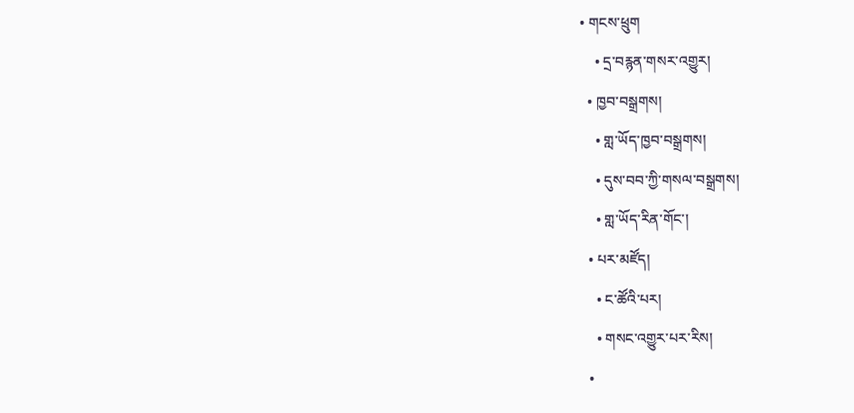• གངས་ཕྲུག
    • དྲ་བརྙན་གསར་འགྱུར།
  • ཁྱབ་བསྒྲགས།
    • གླ་ཡོད་ཁྱབ་བསྒྲགས།
    • དུས་བབ་ཀྱི་གསལ་བསྒྲགས།
    • གླ་ཡོད་རིན་གོང་།
  • པར་མཛོད།
    • ང་ཚོའི་པར།
    • གསང་འགྱུར་པར་རིས།
  •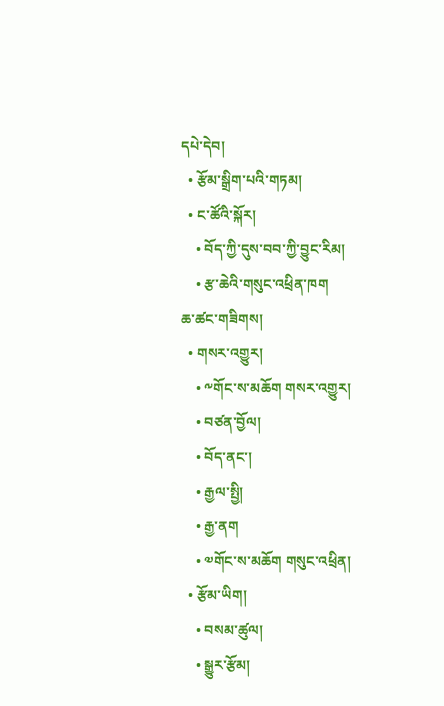དཔེ་དེབ།
  • རྩོམ་སྒྲིག་པའི་གཏམ།
  • ང་ཚོའི་སྐོར།
    • བོད་ཀྱི་དུས་བབ་ཀྱི་བྱུང་རིམ།
    • རྩ་ཆེའི་གསུང་འཕྲིན་ཁག
ཆ་ཚང་གཟིགས།
  • གསར་འགྱུར།
    • ༸གོང་ས་མཆོག གསར་འགྱུར།
    • བཙན་བྱོལ།
    • བོད་ནང་།
    • རྒྱལ་སྤྱི།
    • རྒྱ་ནག
    • ༧གོང་ས་མཆོག གསུང་འཕྲིན།
  • རྩོམ་ཡིག།
    • བསམ་ཚུལ།
    • སྒྱུར་རྩོམ།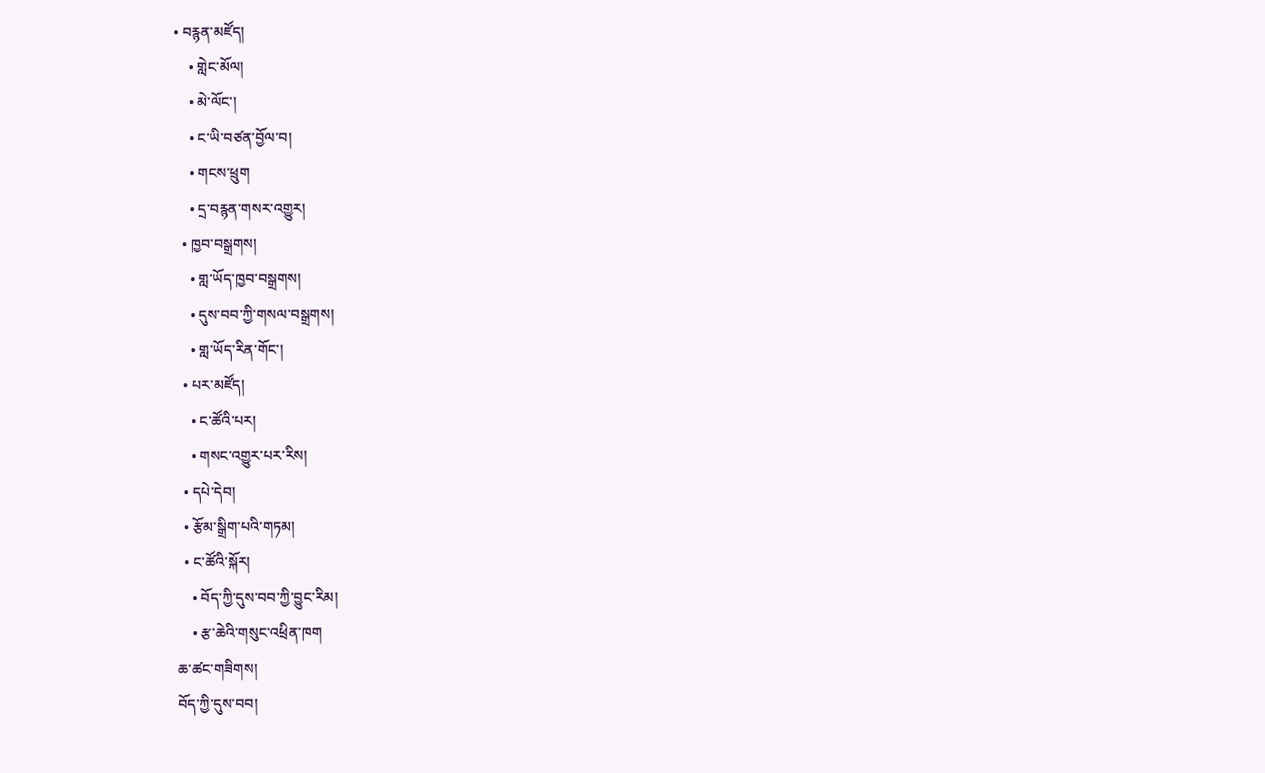• བརྙན་མཛོད།
    • གླེང་མོལ།
    • མེ་ལོང་།
    • ང་ཡི་བཙན་བྱོལ་བ།
    • གངས་ཕྲུག
    • དྲ་བརྙན་གསར་འགྱུར།
  • ཁྱབ་བསྒྲགས།
    • གླ་ཡོད་ཁྱབ་བསྒྲགས།
    • དུས་བབ་ཀྱི་གསལ་བསྒྲགས།
    • གླ་ཡོད་རིན་གོང་།
  • པར་མཛོད།
    • ང་ཚོའི་པར།
    • གསང་འགྱུར་པར་རིས།
  • དཔེ་དེབ།
  • རྩོམ་སྒྲིག་པའི་གཏམ།
  • ང་ཚོའི་སྐོར།
    • བོད་ཀྱི་དུས་བབ་ཀྱི་བྱུང་རིམ།
    • རྩ་ཆེའི་གསུང་འཕྲིན་ཁག
ཆ་ཚང་གཟིགས།
བོད་ཀྱི་དུས་བབ།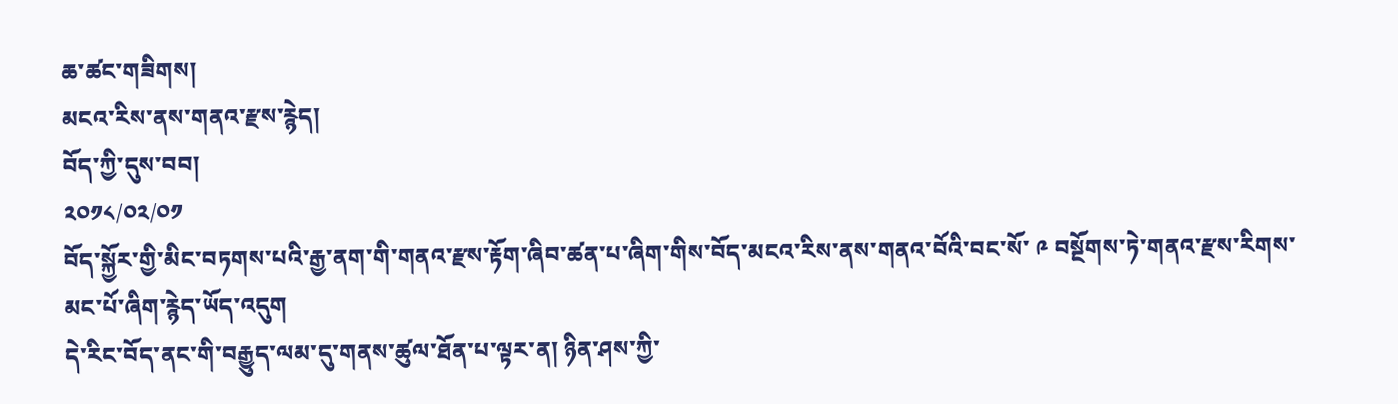ཆ་ཚང་གཟིགས།
མངའ་རིས་ནས་གནའ་རྫས་རྙེད།
བོད་ཀྱི་དུས་བབ།
༢༠༡༨/༠༢/༠༡
བོད་སྐྱོར་གྱི་མིང་བཏགས་པའི་རྒྱ་ནག་གི་གནའ་རྫས་རྟོག་ཞིབ་ཚན་པ་ཞིག་གིས་བོད་མངའ་རིས་ནས་གནའ་བོའི་བང་སོ་ ༩ བསྔོགས་ཏེ་གནའ་རྫས་རིགས་མང་པོ་ཞིག་རྙེད་ཡོད་འདུག
དེ་རིང་བོད་ནང་གི་བརྒྱུད་ལམ་དུ་གནས་ཚུལ་ཐོན་པ་ལྟར་ན། ཉིན་ཤས་ཀྱི་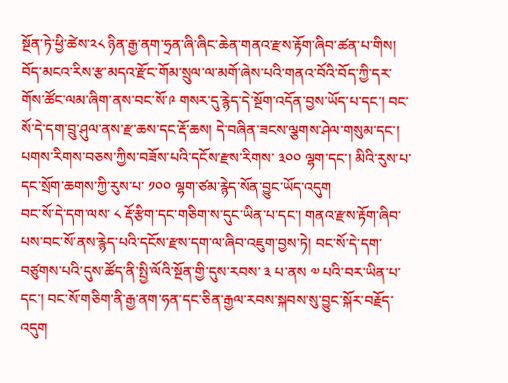སྔོན་ཏེ་ཕྱི་ཚེས་༢༨ ཉིན་རྒྱ་ནག་ཧྲན་ཞི་ཞིང་ཆེན་གནའ་རྫས་རྟོག་ཞིབ་ཚན་པ་གིས། བོད་མངའ་རིས་རྩ་མདའ་རྫོང་གོམ་སྲུལ་ལ་མགོ་ཞེས་པའི་གནའ་བོའི་བོད་ཀྱི་དར་གོས་ཚོང་ལམ་ཞིག་ནས་བང་སོ་༩ གསར་དུ་རྙེད་དེ་སྔོག་འདོན་བྱས་ཡོད་པ་དང་། བང་སོ་དེ་དག་བྲུ་ཤུལ་ནས་རྫ་ཆས་དང་རྡོ་ཆས། དེ་བཞིན་ཟངས་ལྕགས་ཤེལ་གསུམ་དང་། པགས་རིགས་བཅས་ཀྱིས་བཟོས་པའི་དངོས་རྫས་རིགས་ ༣༠༠ ལྷག་དང་། མིའི་རུས་པ་དང་སྲོག་ཆགས་ཀྱི་རུས་པ་ ༡༠༠ ལྷག་ཙམ་རྙེད་སོན་བྱུང་ཡོད་འདུག
བང་སོ་དེ་དག་ལས་ ༨ རྡོ་རྩིག་དང་གཅིག་ས་དུང་ཡིན་པ་དང་། གནའ་རྫས་རྟོག་ཞིབ་པས་བང་སོ་ནས་རྙེད་པའི་དངོས་རྫས་དག་ལ་ཞིབ་འཇུག་བྱས་ཏེ། བང་སོ་དེ་དག་བཙུགས་པའི་དུས་ཚོད་ནི་སྤྱི་ལོའི་སྔོན་གྱི་དུས་རབས་ ༣ པ་ནས ༧ པའི་བར་ཡིན་པ་དང་། བང་སོ་གཅིག་ནི་རྒྱ་ནག་ཧན་དང་ཅིན་རྒྱལ་རབས་སྐབས་སུ་བྱུང་སྐོར་བརྗོད་འདུག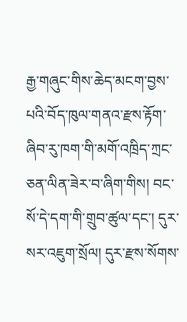རྒྱ་གཞུང་གིས་ཆེད་མངག་བྱས་པའི་བོད་ཁུལ་གནའ་རྫས་རྟོག་ཞིབ་རུ་ཁག་གི་མགོ་འཁྲིད་ཀྲང་ཅན་ལིན་ཟེར་བ་ཞིག་གིས། བང་སོ་དེ་དག་གི་གྲུབ་ཚུལ་དང་། དུར་སར་འཇུག་སྲོལ། དུར་རྫས་སོགས་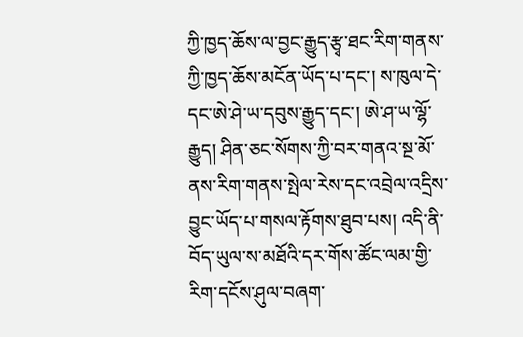ཀྱི་ཁྱད་ཆོས་ལ་བྱང་རྒྱུད་རྩྭ་ཐང་རིག་གནས་ཀྱི་ཁྱད་ཆོས་མངོན་ཡོད་པ་དང་། ས་ཁུལ་དེ་དང་ཨེ་ཤེ་ཡ་དབུས་རྒྱུད་དང་། ཨེ་ཤ་ཡ་ལྷོ་རྒྱུད། ཤིན་ཅང་སོགས་ཀྱི་བར་གནའ་སྔ་མོ་ནས་རིག་གནས་སྤེལ་རེས་དང་འབྲེལ་འདྲིས་བྱུང་ཡོད་པ་གསལ་རྟོགས་ཐུབ་པས། འདི་ནི་བོད་ཡུལ་ས་མཐོའི་དར་གོས་ཚོང་ལམ་གྱི་རིག་དངོས་ཤུལ་བཞག་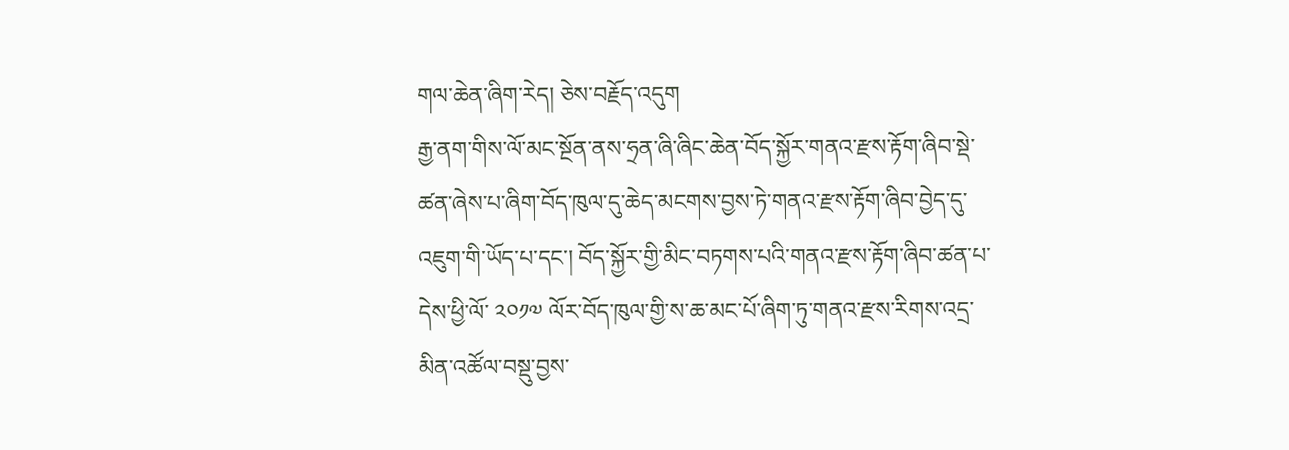གལ་ཆེན་ཞིག་རེད། ཅེས་བརྗོད་འདུག
རྒྱ་ནག་གིས་ལོ་མང་སྔོན་ནས་ཧྲན་ཞི་ཞིང་ཆེན་བོད་སྐྱོར་གནའ་རྫས་རྟོག་ཞིབ་སྡེ་ཚན་ཞེས་པ་ཞིག་བོད་ཁུལ་དུ་ཆེད་མངགས་བྱས་ཏེ་གནའ་རྫས་རྟོག་ཞིབ་བྱེད་དུ་འཇུག་གི་ཡོད་པ་དང་། བོད་སྐྱོར་གྱི་མིང་བཏགས་པའི་གནའ་རྫས་རྟོག་ཞིབ་ཚན་པ་དེས་ཕྱི་ལོ་ ༢༠༡༧ ལོར་བོད་ཁུལ་གྱི་ས་ཆ་མང་པོ་ཞིག་ཏུ་གནའ་རྫས་རིགས་འདྲ་མིན་འཚོལ་བསྡུ་བྱས་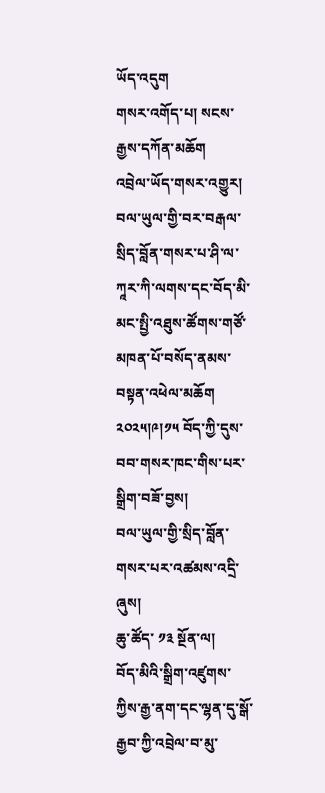ཡོད་འདུག
གསར་འགོད་པ། སངས་རྒྱས་དཀོན་མཆོག
འབྲེལ་ཡོད་གསར་འགྱུར།
བལ་ཡུལ་གྱི་བར་བརྒལ་སྲིད་བློན་གསར་པ་ཤི་ལ་ཀཱར་ཀི་ལགས་དང་བོད་མི་མང་སྤྱི་འཐུས་ཚོགས་གཙོ་མཁན་པོ་བསོད་ནམས་བསྟན་འཕེལ་མཆོག ༢༠༢༥།༩།༡༥ བོད་ཀྱི་དུས་བབ་གསར་ཁང་གིས་པར་སྒྲིག་བཟོ་བྱས།
བལ་ཡུལ་གྱི་སྲིད་བློན་གསར་པར་འཚམས་འདྲི་ཞུས།
ཆུ་ཚོད་ ༡༣ སྔོན་ལ།
བོད་མིའི་སྒྲིག་འཛུགས་ཀྱིས་རྒྱ་ནག་དང་ལྷན་དུ་སྒོ་རྒྱབ་ཀྱི་འབྲེལ་བ་མུ་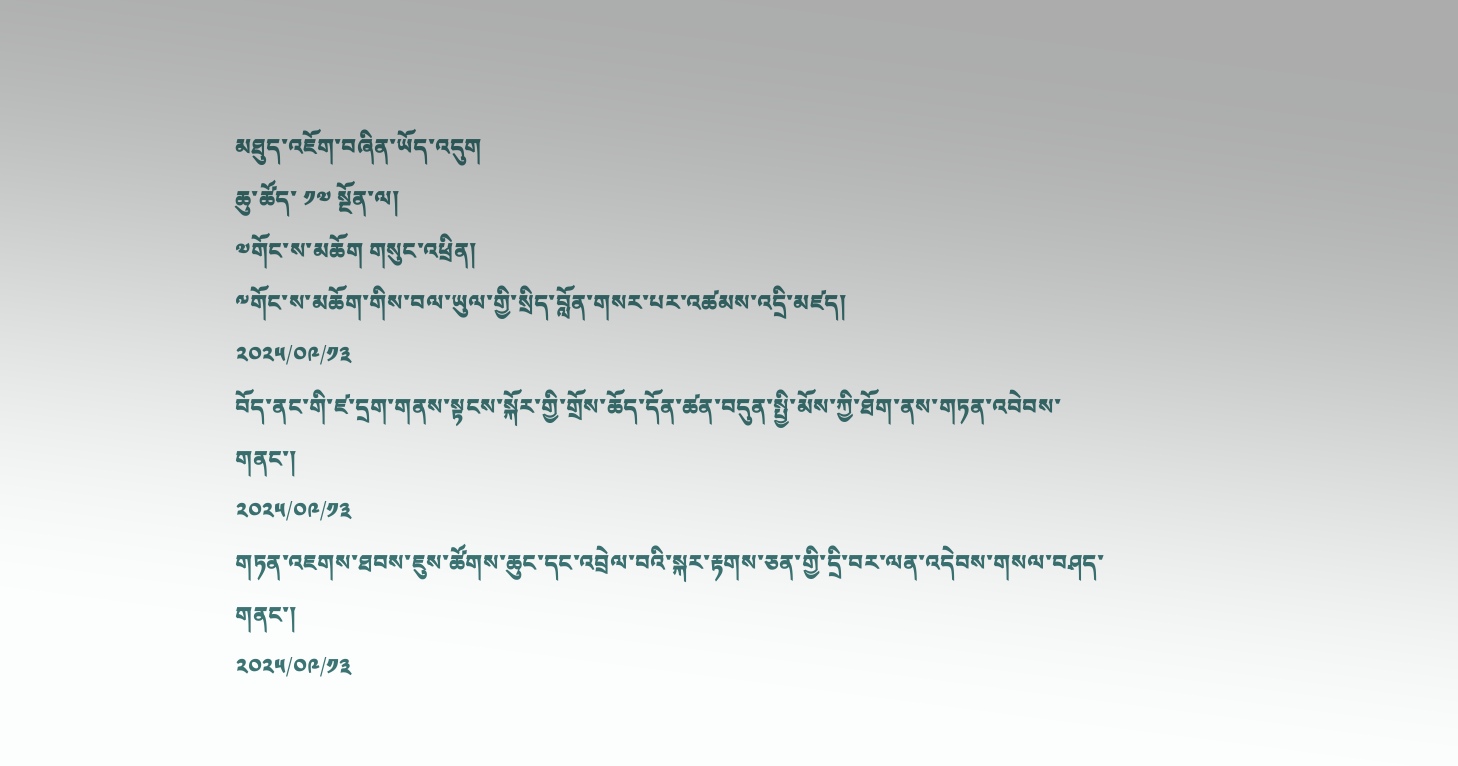མཐུད་འཇོག་བཞིན་ཡོད་འདུག
ཆུ་ཚོད་ ༡༧ སྔོན་ལ།
༧གོང་ས་མཆོག གསུང་འཕྲིན།
༸གོང་ས་མཆོག་གིས་བལ་ཡུལ་གྱི་སྲིད་བློན་གསར་པར་འཚམས་འདྲི་མཛད།
༢༠༢༥/༠༩/༡༣
བོད་ནང་གི་ཛ་དྲག་གནས་སྟངས་སྐོར་གྱི་གྲོས་ཆོད་དོན་ཚན་བདུན་སྤྱི་མོས་ཀྱི་ཐོག་ནས་གཏན་འབེབས་གནང་།
༢༠༢༥/༠༩/༡༣
གཏན་འཇགས་ཐབས་ཇུས་ཚོགས་ཆུང་དང་འབྲེལ་བའི་སྐར་རྟགས་ཅན་གྱི་དྲི་བར་ལན་འདེབས་གསལ་བཤད་གནང་།
༢༠༢༥/༠༩/༡༣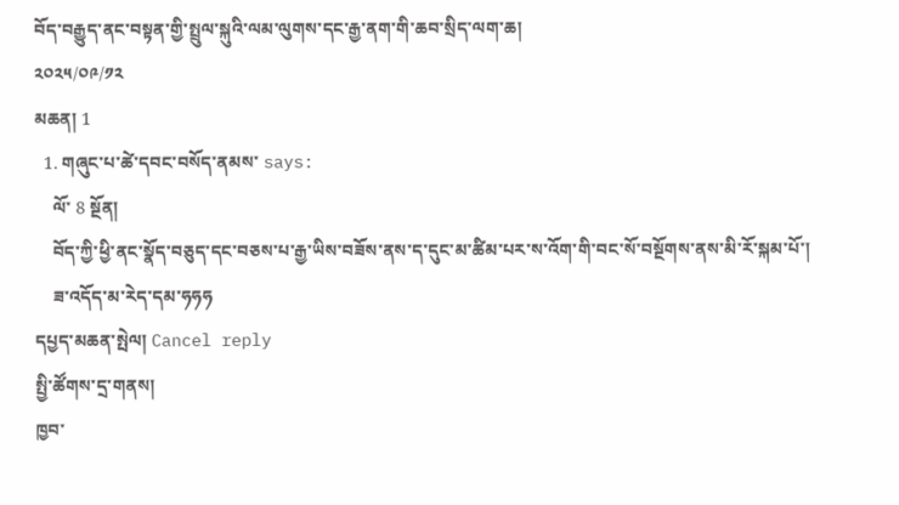བོད་བརྒྱུད་ནང་བསྟན་གྱི་སྤྲུལ་སྐུའི་ལམ་ལུགས་དང་རྒྱ་ནག་གི་ཆབ་སྲིད་ལག་ཆ།
༢༠༢༥/༠༩/༡༢
མཆན། 1
  1. གཞུང་པ་ཚེ་དབང་བསོད་ནམས་ says:
    ལོ་ 8 སྔོན།
    བོད་ཀྱི་ཕྱི་ནང་སྣོད་བཅུད་དང་བཅས་པ་རྒྱ་ཡིས་བཟོས་ནས་ད་དུང་མ་ཚིམ་པར་ས་འོག་གི་བང་སོ་བསྔོགས་ནས་མི་རོ་སྐམ་པོ་།
    ཟ་འདོད་མ་རེད་དམ་ཧཧཧ
དཔྱད་མཆན་སྤེལ། Cancel reply
སྤྱི་ཚོགས་དྲ་གནས།
ཁྱབ་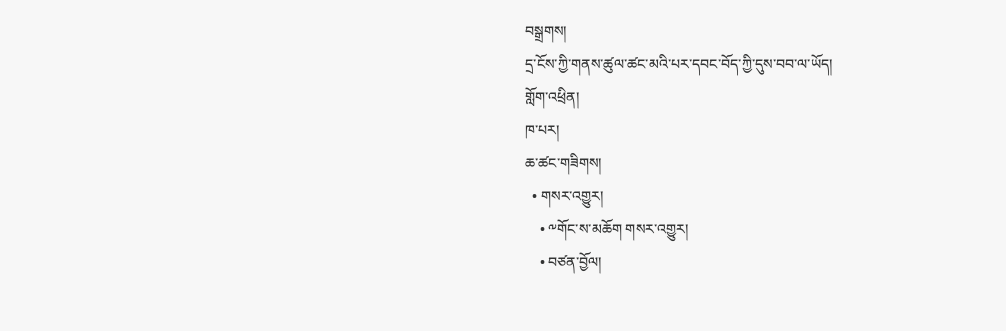བསྒྲགས།
དྲ་ངོས་ཀྱི་གནས་ཚུལ་ཚང་མའི་པར་དབང་བོད་ཀྱི་དུས་བབ་ལ་ཡོད།
གློག་འཕྲིན།
ཁ་པར།
ཆ་ཚང་གཟིགས།
  • གསར་འགྱུར།
    • ༸གོང་ས་མཆོག གསར་འགྱུར།
    • བཙན་བྱོལ།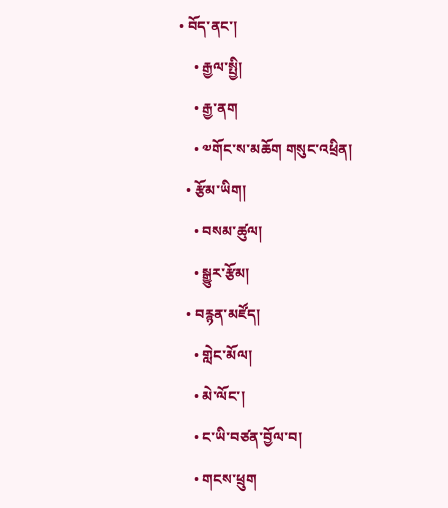• བོད་ནང་།
    • རྒྱལ་སྤྱི།
    • རྒྱ་ནག
    • ༧གོང་ས་མཆོག གསུང་འཕྲིན།
  • རྩོམ་ཡིག།
    • བསམ་ཚུལ།
    • སྒྱུར་རྩོམ།
  • བརྙན་མཛོད།
    • གླེང་མོལ།
    • མེ་ལོང་།
    • ང་ཡི་བཙན་བྱོལ་བ།
    • གངས་ཕྲུག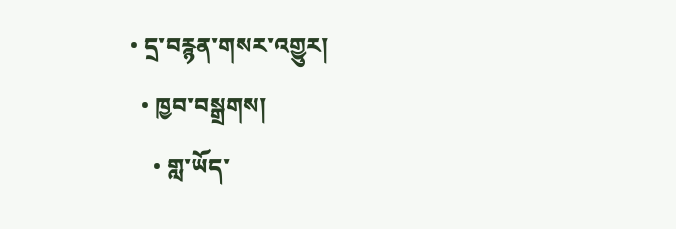• དྲ་བརྙན་གསར་འགྱུར།
  • ཁྱབ་བསྒྲགས།
    • གླ་ཡོད་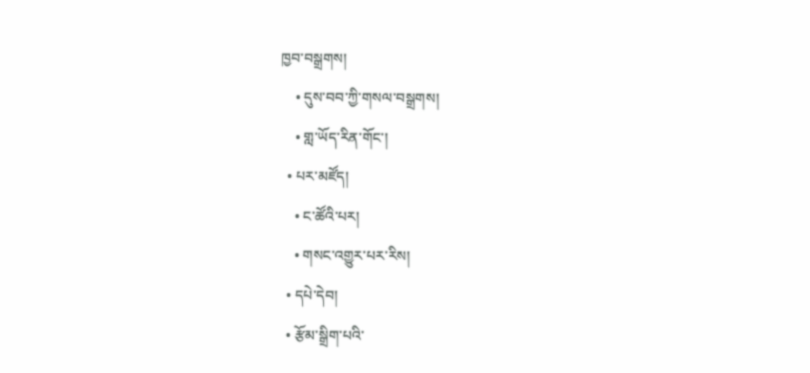ཁྱབ་བསྒྲགས།
    • དུས་བབ་ཀྱི་གསལ་བསྒྲགས།
    • གླ་ཡོད་རིན་གོང་།
  • པར་མཛོད།
    • ང་ཚོའི་པར།
    • གསང་འགྱུར་པར་རིས།
  • དཔེ་དེབ།
  • རྩོམ་སྒྲིག་པའི་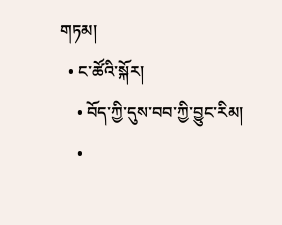གཏམ།
  • ང་ཚོའི་སྐོར།
    • བོད་ཀྱི་དུས་བབ་ཀྱི་བྱུང་རིམ།
    •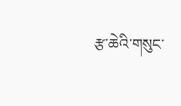རྩ་ཆེའི་གསུང་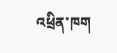འཕྲིན་ཁག